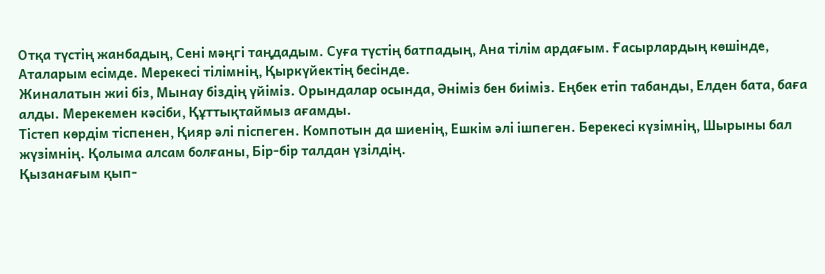Отқа түстің жанбадың, Сені мәңгі таңдадым. Суға түстің батпадың, Ана тілім ардағым. Ғасырлардың көшінде, Аталарым есімде. Мерекесі тілімнің, Қыркүйектің бесінде.
Жиналатын жиі біз, Мынау біздің үйіміз. Орындалар осында, Әніміз бен биіміз. Еңбек етіп табанды, Елден бата, баға алды. Мерекемен кәсіби, Құттықтаймыз ағамды.
Тістеп көрдім тіспенен, Қияр әлі піспеген. Компотын да шиенің, Ешкім әлі ішпеген. Берекесі күзімнің, Шырыны бал жүзімнің. Қолыма алсам болғаны, Бір-бір талдан үзілдің.
Қызанағым қып-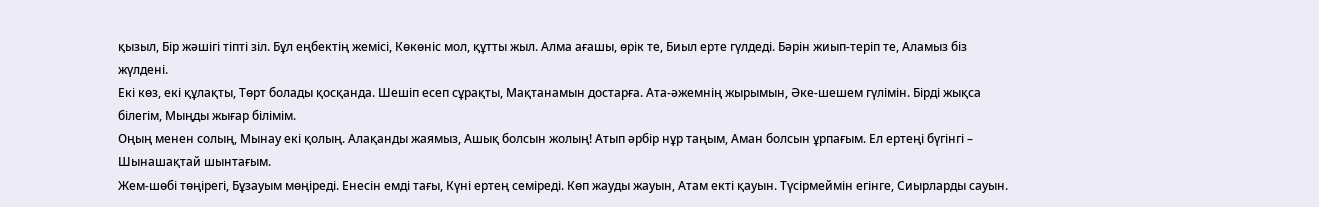қызыл, Бір жәшігі тіпті зіл. Бұл еңбектің жемісі, Көкөніс мол, құтты жыл. Алма ағашы, өрік те, Биыл ерте гүлдеді. Бәрін жиып-теріп те, Аламыз біз жүлдені.
Екі көз, екі құлақты, Төрт болады қосқанда. Шешіп есеп сұрақты, Мақтанамын достарға. Ата-әжемнің жырымын, Әке-шешем гүлімін. Бірді жықса білегім, Мыңды жығар білімім.
Оңың менен солың, Мынау екі қолың. Алақанды жаямыз, Ашық болсын жолың! Атып әрбір нұр таңым, Аман болсын ұрпағым. Ел ертеңі бүгінгі – Шынашақтай шынтағым.
Жем-шөбі төңірегі, Бұзауым мөңіреді. Енесін емді тағы, Күні ертең семіреді. Көп жауды жауын, Атам екті қауын. Түсірмеймін егінге, Сиырларды сауын.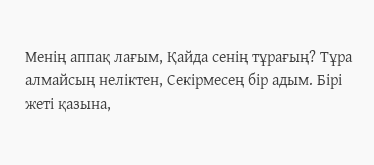Менің аппақ лағым, Қайда сенің тұрағың? Тұра алмайсың неліктен, Секірмесең бір адым. Бірі жеті қазына,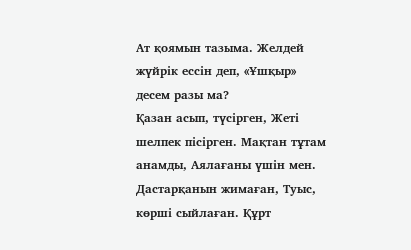Ат қоямын тазыма. Желдей жүйрік ессін деп, «Ұшқыр» десем разы ма?
Қазан асып, түсірген, Жеті шелпек пісірген. Мақтан тұтам анамды, Аялағаны үшін мен. Дастарқанын жимаған, Туыс, көрші сыйлаған. Құрт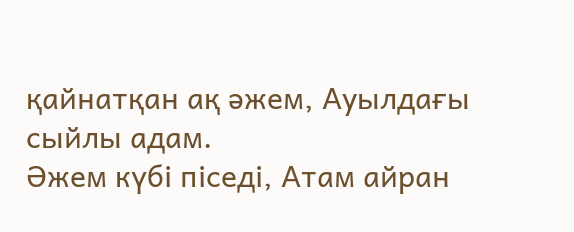қайнатқан ақ әжем, Ауылдағы сыйлы адам.
Әжем күбі піседі, Атам айран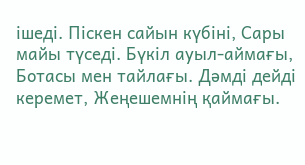ішеді. Піскен сайын күбіні, Сары майы түседі. Бүкіл ауыл-аймағы, Ботасы мен тайлағы. Дәмді дейді керемет, Жеңешемнің қаймағы.